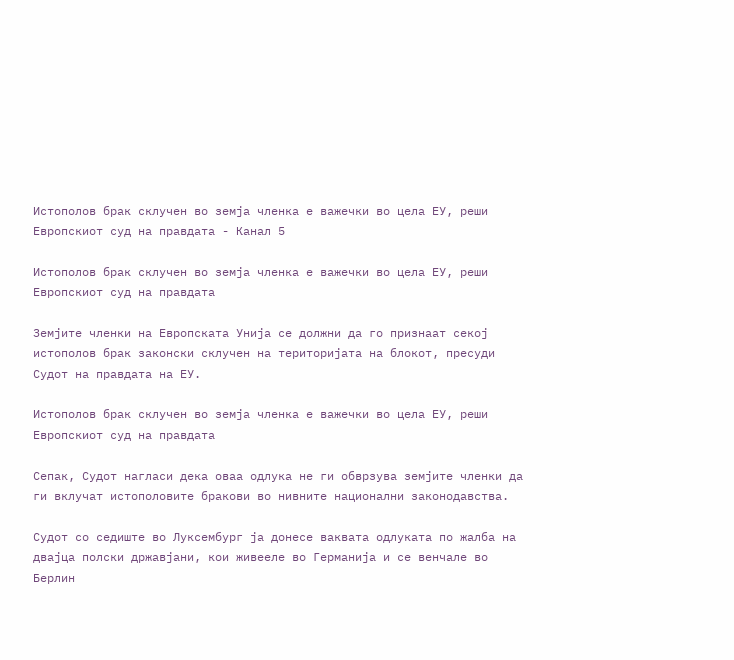Истополов брак склучен во земја членка е важечки во цела ЕУ, реши Европскиот суд на правдата - Канал 5

Истополов брак склучен во земја членка е важечки во цела ЕУ, реши Европскиот суд на правдата

Земјите членки на Европската Унија се должни да го признаат секој истополов брак законски склучен на територијата на блокот, пресуди Судот на правдата на ЕУ.

Истополов брак склучен во земја членка е важечки во цела ЕУ, реши Европскиот суд на правдата

Сепак, Судот нагласи дека оваа одлука не ги обврзува земјите членки да ги вклучат истополовите бракови во нивните национални законодавства.

Судот со седиште во Луксембург ја донесе ваквата одлуката по жалба на двајца полски државјани, кои живееле во Германија и се венчале во Берлин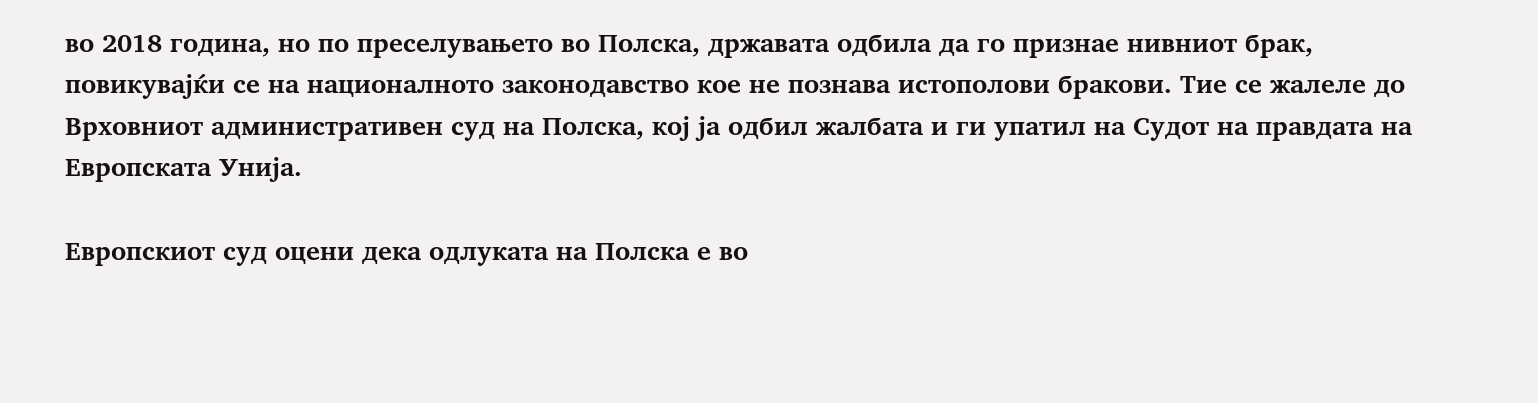во 2018 година, но по преселувањето во Полска, државата одбила да го признае нивниот брак, повикувајќи се на националното законодавство кое не познава истополови бракови. Тие се жалеле до Врховниот административен суд на Полска, кој ја одбил жалбата и ги упатил на Судот на правдата на Европската Унија.

Европскиот суд оцени дека одлуката на Полска е во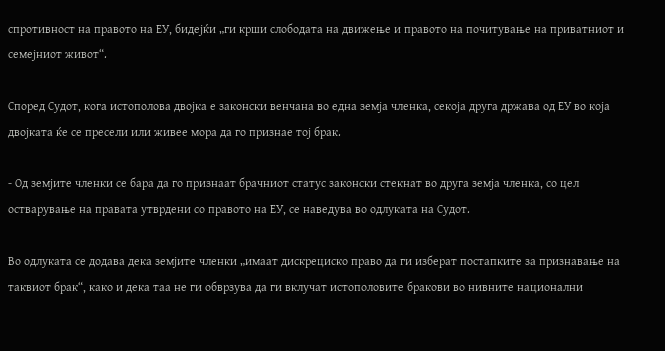спротивност на правото на ЕУ, бидејќи „ги крши слободата на движење и правото на почитување на приватниот и семејниот живот“.

Според Судот, кога истополова двојка е законски венчана во една земја членка, секоја друга држава од ЕУ во која двојката ќе се пресели или живее мора да го признае тој брак.

- Од земјите членки се бара да го признаат брачниот статус законски стекнат во друга земја членка, со цел остварување на правата утврдени со правото на ЕУ, се наведува во одлуката на Судот.

Во одлуката се додава дека земјите членки „имаат дискрециско право да ги изберат постапките за признавање на таквиот брак“, како и дека таа не ги обврзува да ги вклучат истополовите бракови во нивните национални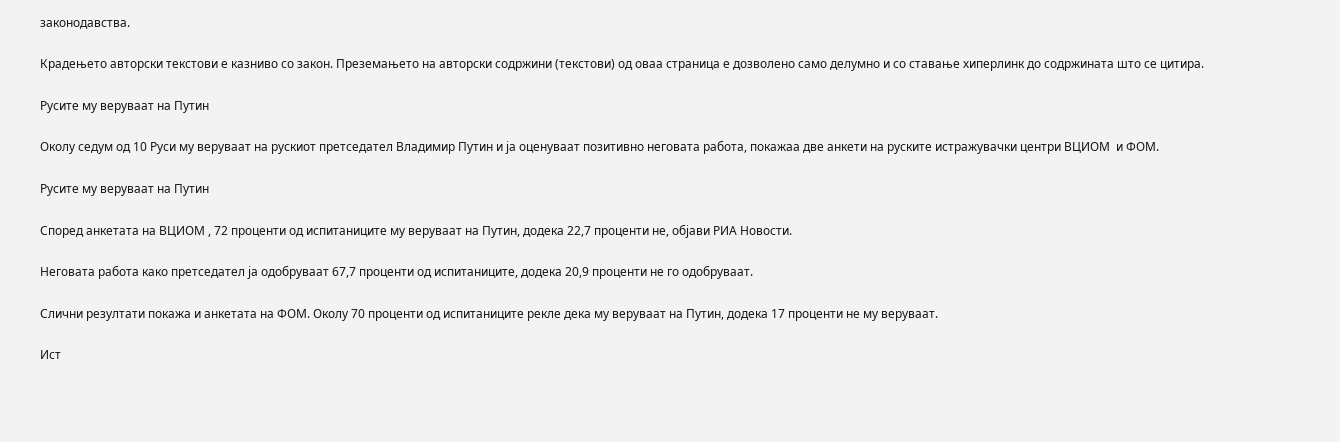законодавства.

Крадењето авторски текстови е казниво со закон. Преземањето на авторски содржини (текстови) од оваа страница е дозволено само делумно и со ставање хиперлинк до содржината што се цитира.

Русите му веруваат на Путин

Околу седум од 10 Руси му веруваат на рускиот претседател Владимир Путин и ја оценуваат позитивно неговата работа, покажаа две анкети на руските истражувачки центри ВЦИОМ  и ФОМ.

Русите му веруваат на Путин

Според анкетата на ВЦИОМ , 72 проценти од испитаниците му веруваат на Путин, додека 22,7 проценти не, објави РИА Новости.

Неговата работа како претседател ја одобруваат 67,7 проценти од испитаниците, додека 20,9 проценти не го одобруваат.

Слични резултати покажа и анкетата на ФОМ. Околу 70 проценти од испитаниците рекле дека му веруваат на Путин, додека 17 проценти не му веруваат.

Ист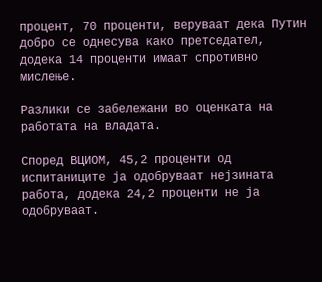процент, 70 проценти, веруваат дека Путин добро се однесува како претседател, додека 14 проценти имаат спротивно мислење.

Разлики се забележани во оценката на работата на владата.

Според ВЦИОМ, 45,2 проценти од испитаниците ја одобруваат нејзината работа, додека 24,2 проценти не ја одобруваат.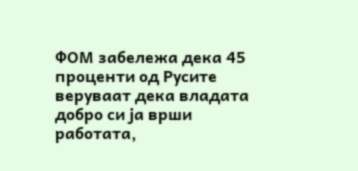ФОМ забележа дека 45 проценти од Русите веруваат дека владата добро си ја врши работата,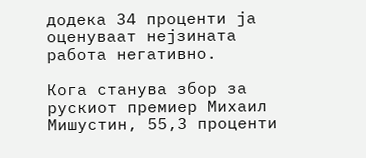додека 34 проценти ја оценуваат нејзината работа негативно.

Кога станува збор за рускиот премиер Михаил Мишустин, 55,3 проценти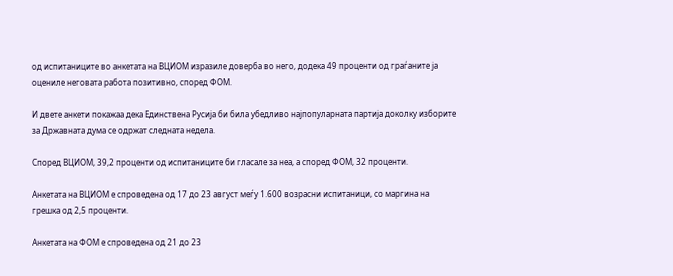од испитаниците во анкетата на ВЦИОМ изразиле доверба во него, додека 49 проценти од граѓаните ја оцениле неговата работа позитивно, според ФОМ.

И двете анкети покажаа дека Единствена Русија би била убедливо најпопуларната партија доколку изборите за Државната дума се одржат следната недела.

Според ВЦИОМ, 39,2 проценти од испитаниците би гласале за неа, а според ФОМ, 32 проценти.

Анкетата на ВЦИОМ е спроведена од 17 до 23 август меѓу 1.600 возрасни испитаници, со маргина на грешка од 2,5 проценти.

Анкетата на ФОМ е спроведена од 21 до 23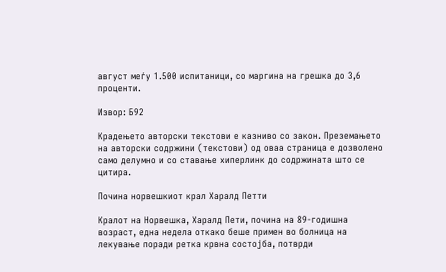август меѓу 1.500 испитаници, со маргина на грешка до 3,6 проценти.

Извор: Б92

Крадењето авторски текстови е казниво со закон. Преземањето на авторски содржини (текстови) од оваа страница е дозволено само делумно и со ставање хиперлинк до содржината што се цитира.

Почина норвешкиот крал Харалд Петти

Кралот на Норвешка, Харалд Пети, почина на 89-годишна возраст, една недела откако беше примен во болница на лекување поради ретка крвна состојба, потврди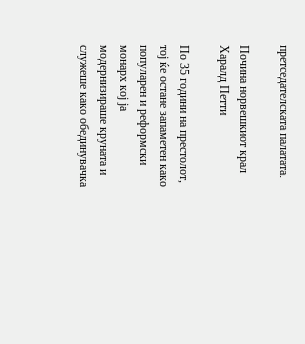претседателската палатата.

Почина норвешкиот крал Харалд Петти

По 35 години на престолот, тој ќе остане запаметен како популарен и реформски монарх кој ја модернизираше круната и служеше како обединувачка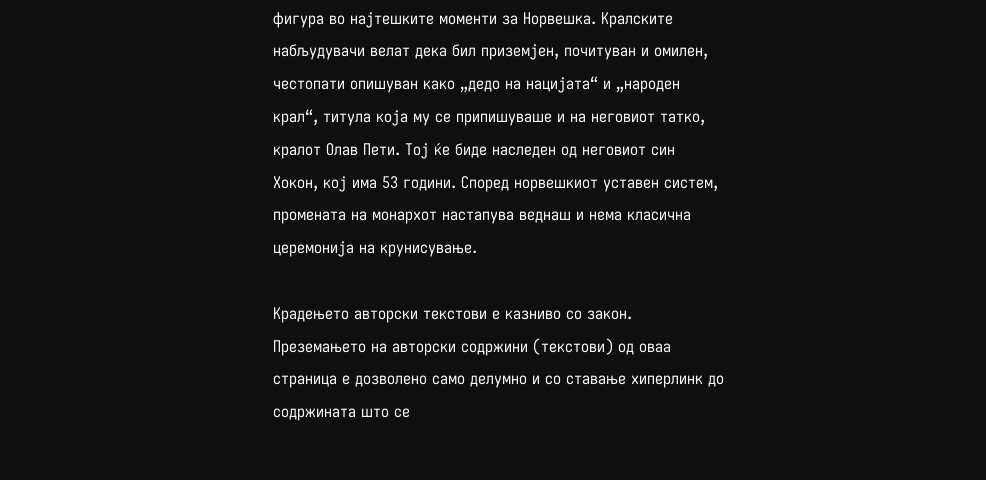фигура во најтешките моменти за Норвешка. Кралските набљудувачи велат дека бил приземјен, почитуван и омилен, честопати опишуван како „дедо на нацијата“ и „народен крал“, титула која му се припишуваше и на неговиот татко, кралот Олав Пети. Тој ќе биде наследен од неговиот син Хокон, кој има 53 години. Според норвешкиот уставен систем, промената на монархот настапува веднаш и нема класична церемонија на крунисување.

Крадењето авторски текстови е казниво со закон. Преземањето на авторски содржини (текстови) од оваа страница е дозволено само делумно и со ставање хиперлинк до содржината што се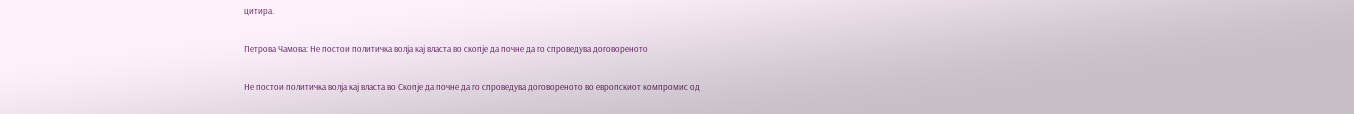цитира.

Петрова Чамова: Не постои политичка волја кај власта во скопје да почне да го спроведува договореното

Не постои политичка волја кај власта во Скопје да почне да го спроведува договореното во европскиот компромис од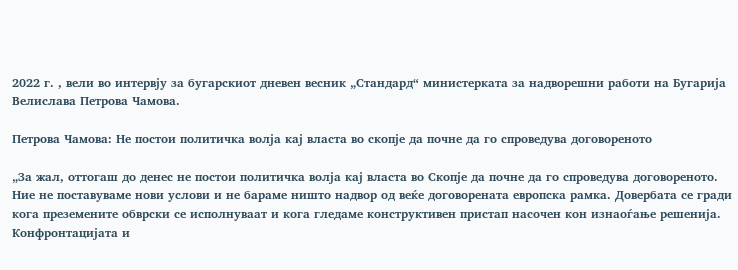2022 г. , вели во интервју за бугарскиот дневен весник „Стандард“ министерката за надворешни работи на Бугарија Велислава Петрова Чамова.

Петрова Чамова: Не постои политичка волја кај власта во скопје да почне да го спроведува договореното

„За жал, оттогаш до денес не постои политичка волја кај власта во Скопје да почне да го спроведува договореното. Ние не поставуваме нови услови и не бараме ништо надвор од веќе договорената европска рамка. Довербата се гради кога преземените обврски се исполнуваат и кога гледаме конструктивен пристап насочен кон изнаоѓање решенија. Конфронтацијата и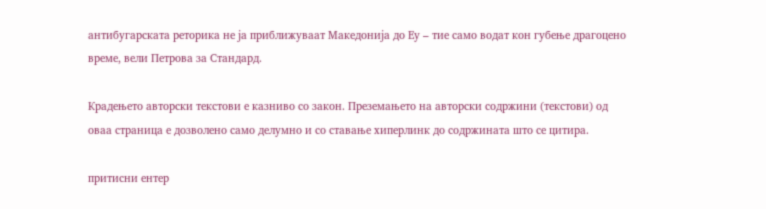антибугарската реторика не ја приближуваат Македонија до Еу – тие само водат кон губење драгоцено време, вели Петрова за Стандард.

Крадењето авторски текстови е казниво со закон. Преземањето на авторски содржини (текстови) од оваа страница е дозволено само делумно и со ставање хиперлинк до содржината што се цитира.

притисни ентер